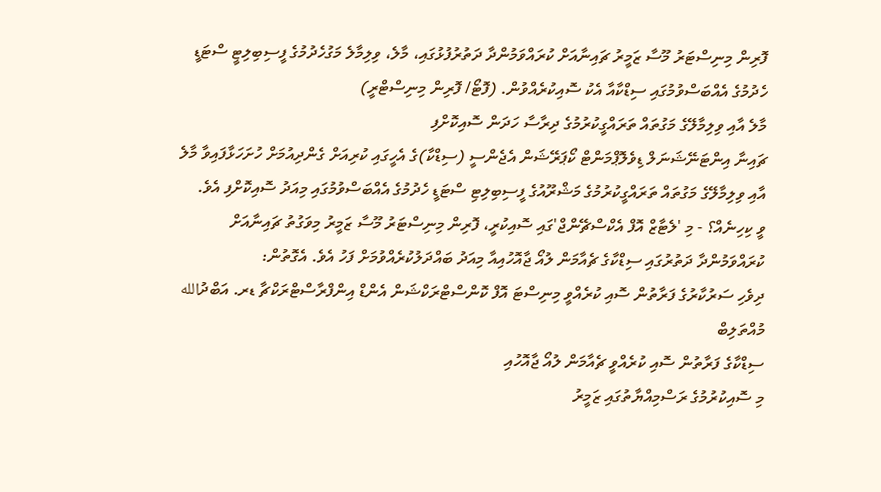ފޮރިން މިނިސްޓަރު މޫސާ ޒަމީރު ޗައިނާއަށް ކުރައްވަމުންދާ ދަތުރުފުޅުގައި، މާލެ، ވިލިމާލެ މަގުހެދުމުގެ ފީސިބިލިޓީ ސްޓަޑީ ހެދުމުގެ އެއްބަސްވުމުގައި ސިޑްކާއާ އެކު ސޮއިކުރެއްވުން. (ފޮޓޯ/ ފޮރިން މިނިސްޓްރީ)
މާލެ އާއި ވިލިމާލޭގެ މަގުތައް ތަރައްގީކުރުމުގެ ދިރާސާ ހަދަން ސޮއިކޮށްފި
ޗައިނާ އިންޓަނޭޝަނަލް ޑިވެލޮޕްމަންޓް ކޯޕަރޭޝަން އެޖެންސީ (ސިޑްކާ)ގެ އެހީގައި ކުރިއަށް ގެންދިއުމަށް ހުށަހަޅާފައިވާ މާލެ އާއި ވިލިމާލޭގެ މަގުތައް ތަރައްގީކުރުމުގެ މަޝްރޫއުގެ ފީސިބިލިޓި ސްޓަޑީ ހެދުމުގެ އެއްބަސްވުމުގައި މިއަދު ސޮއިކޮށްފި އެވެ.
ވީ ކިހިނެއް؟ - މި 'ލެޓާޒް އޮފް އެކްސްޗޭންޖް'ގައި ސޮއިކުރީ، ފޮރިން މިނިސްޓަރު މޫސާ ޒަމީރު މިވަގުތު ޗައިނާއަށް ކުރައްވަމުންދާ ދަތުރުގައި ސިޑްކާގެ ޗެއާމަން ލުއޯ ޖާއޮހުއިއާ މިއަދު ބައްދަލުކުރެއްވުމަށް ފަހު އެވެ. އެގޮތުން:
ދިވެހި ސަރުކާރުގެ ފަރާތުން ސޮއި ކުރެއްވީ މިނިސްޓަ އޮފް ކޮންސްޓްރަކްޝަން އެންޑް އިންފްރާސްޓްރަކްޗާ ޑރ. އަބްދުالله މުއްތަލިބް
ސިޑްކާގެ ފަރާތުން ސޮއި ކުރެއްވީ ޗެއާމަން ލުއޯ ޖާއޮހުއި
މި ސޮއިކުރުމުގެ ރަސްމިއްޔާތުގައި ޒަމީރު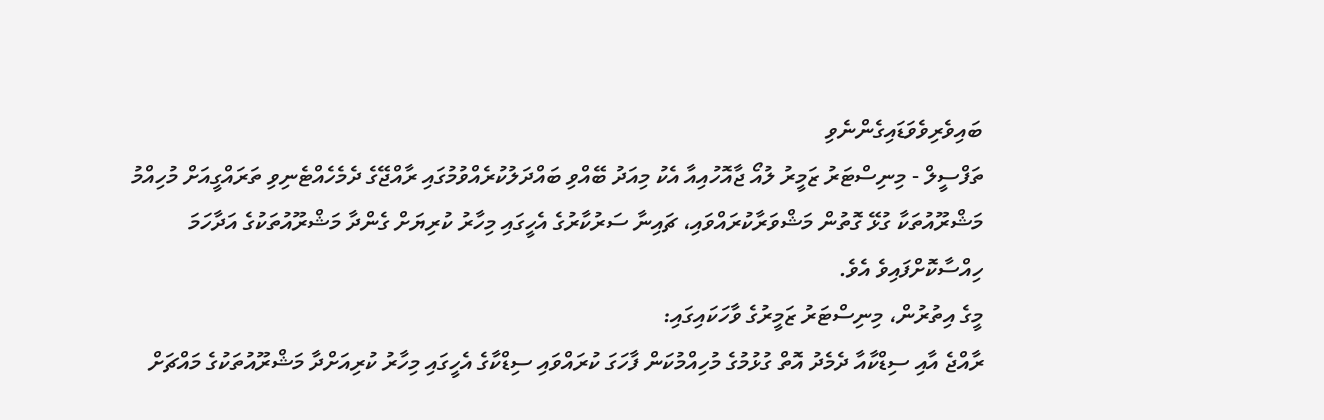ބައިވެރިވެވަޑައިގެންނެވި
ތަފްސީލް - މިނިސްޓަރު ޒަމީރު ލުއޯ ޖާއޮހުއިއާ އެކު މިއަދު ބޭއްވި ބައްދަލުކުރެއްވުމުގައި ރާއްޖޭގެ ދެމެހެއްޓެނިވި ތަރައްގީއަށް މުހިއްމު މަޝްރޫއުތަކާ ގުޅޭ ގޮތުން މަޝްވަރާކުރައްވައި، ޗައިނާ ސަރުކާރުގެ އެހީގައި މިހާރު ކުރިޔަށް ގެންދާ މަޝްރޫއުތަކުގެ އަދާހަމަ ހިއްސާކޮށްފައިވެ އެވެ.
މީގެ އިތުރުން، މިނިސްޓަރު ޒަމީރުގެ ވާހަކައިގައި:
ރާއްޖެ އާއި ސިޑްކާއާ ދެމެދު އޮތް ގުޅުމުގެ މުހިއްމުކަން ފާހަގަ ކުރައްވައި ސިޑްކާގެ އެހީގައި މިހާރު ކުރިއަށްދާ މަޝްރޫއުތަކުގެ މައްޗަށް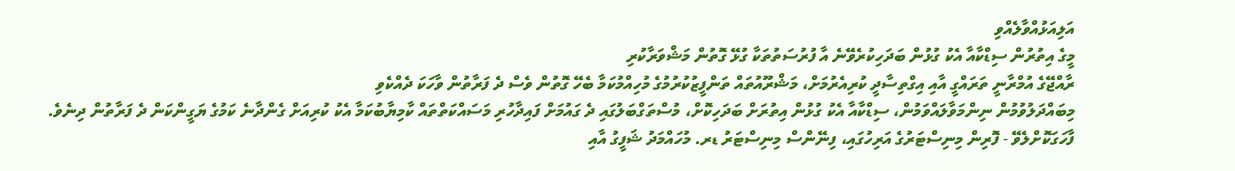އަލިއަޅުއްވާލެއްވި
މީގެ އިތުރުން ސިޑްކާއާ އެކު ގުޅުން ބަދަހިކުރެވޭނެ އާ ފުރުސަތުތަކާ ގުޅޭ ގޮތުން މަޝްވަރާކުރި
ރާއްޖޭގެ އުމްރާނީ ތަރައްގީ އާއި އިގްތިސާދީ ކުރިއެރުމަށް، މަޝްރޫއުތައް ތަންފީޒުކުރުމުގެ މުހިއްމުކަމާ ބެހޭ ގޮތުން ވެސް ދެ ފަރާތުން ވާހަކަ ދެއްކެވި
މިބައްދަލުވުމުން ނިންމަވާލައްވަމުން، ސިޑްކާއާ އެކު ގުޅުން އިތުރަށް ބަދަހިކޮށް، މުސްތަގްބަލުގައި ދެ ގައުމަށް ފައިދާހުރި މަސައްކަތްތައް ކާމިޔާބުކަމާ އެކު ކުރިއަށް ގެންދާނެ ކަމުގެ ޔަގީންކަން ދެ ފަރާތުން ދިނެވެ.
ފާހަގަކޮށްލެވޭ - ފޮރިން މިނިސްޓަރުގެ އަރިހުގައި، ފިނޭންސް މިނިސްޓަރު ޑރ. މުހައްމަދު ޝަފީގު އާއި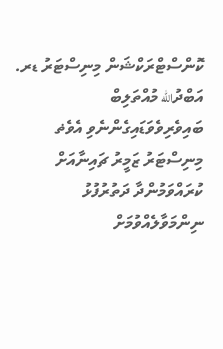ކޮންސްޓްރަކްޝަން މިނިސްޓަރު ޑރ. އަބްދުالله މުއްތަލިބް ބައިވެރިވެވަޑައިގެންނެވި އެވެޡ
މިނިސްޓަރު ޒަމީރު ޗައިނާއަށް ކުރައްވަމުންދާ ދަތުރުފުޅު ނިންމަވާލެއްވުމަށް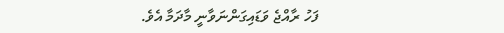ފަހު ރާއްޖެ ވަޑައިގަންނަވާނީ މާދަމާ އެވެ.